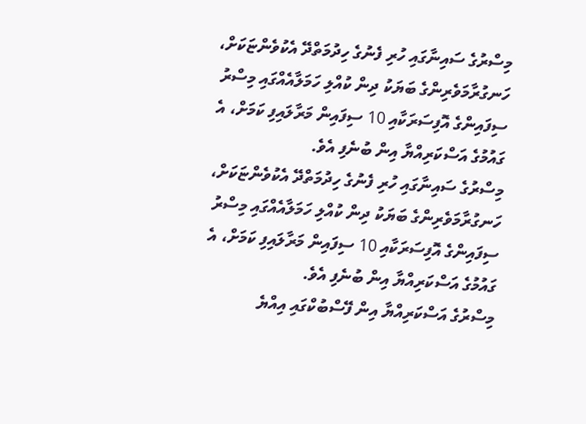މިސްރުގެ ސައިނާގައި ހުރި ފެނުގެ ހިދުމަތްދޭ އެކުވެންޏަކަށް، ހަނގުރާމަވެރިންގެ ބަޔަކު ދިން ކުއްލި ހަމަލާއެއްގައި މިސްރު ސިފައިންގެ އޮފިސަރަކާއި 10 ސިފައިން މަރާލައިފި ކަމަށް، އެ ގައުމުގެ އަސްކަރިއްޔާ އިން ބުނެފި އެވެ.
މިސްރުގެ ސައިނާގައި ހުރި ފެނުގެ ހިދުމަތްދޭ އެކުވެންޏަކަށް، ހަނގުރާމަވެރިންގެ ބަޔަކު ދިން ކުއްލި ހަމަލާއެއްގައި މިސްރު ސިފައިންގެ އޮފިސަރަކާއި 10 ސިފައިން މަރާލައިފި ކަމަށް، އެ ގައުމުގެ އަސްކަރިއްޔާ އިން ބުނެފި އެވެ.
މިސްރުގެ އަސްކަރިއްޔާ އިން ފޭސްބުކްގައި އިއްޔެ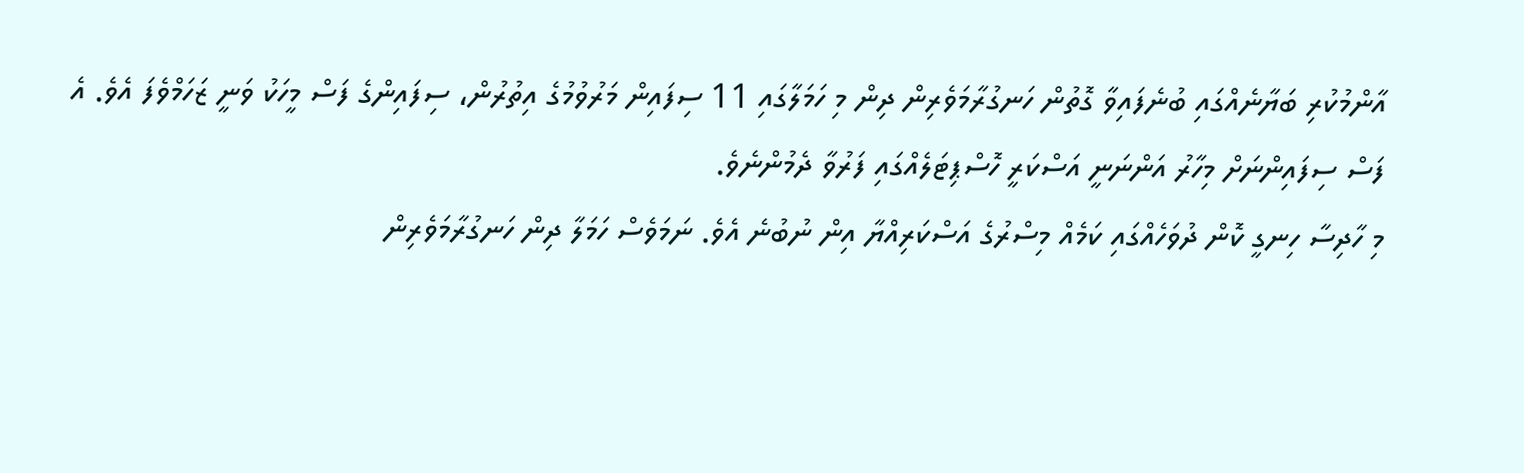އާންމުކުރި ބަޔާނެއްގައި ބުނެފައިވާ ގޮތުން ހަނގުރާމަވެރިން ދިން މި ހަމަލާގައި 11 ސިފައިން މަރުވުމުގެ އިތުރުން، ސިފައިންގެ ފަސް މީހަކު ވަނީ ޒަހަމްވެފަ އެވެ. އެ ފަސް ސިފައިންނަށް މިހާރު އަންނަނީ އަސްކަރީ ހޮސްޕިޓަލެއްގައި ފަރުވާ ދެމުންނެވެ.
މި ހާދިސާ ހިނގީ ކޮން ދުވަހެއްގައި ކަމެއް މިސްރުގެ އަސްކަރިއްޔާ އިން ނުބުނެ އެވެ. ނަމަވެސް ހަމަލާ ދިން ހަނގުރާމަވެރިން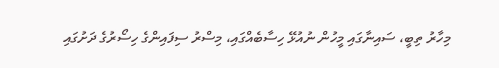މިހާރު ތިބީ، ސައިނާގައި މީހުން ނުއުޅޭ ހިސާބެއްގައި، މިސްރު ސިފައިންގެ ހިސޯރުގެ ދަށުގައި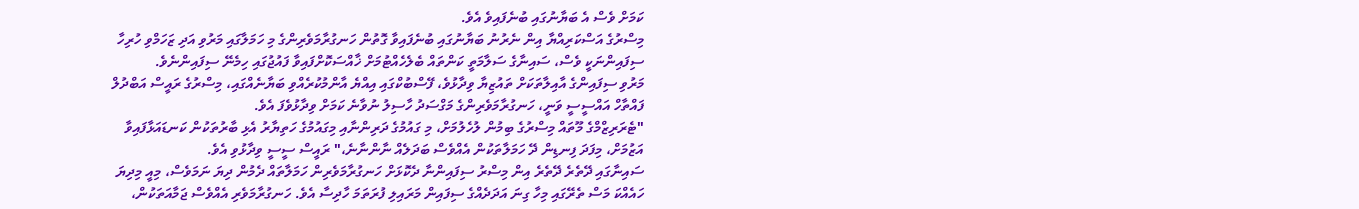ކަމަށް ވެސް އެ ބަޔާނުގައި ބުނެފައިވެ އެވެ.
މިސްރުގެ އަސްކަރިއްޔާ އިން ނެރުނު ބަޔާނުގައި ބުނެފައިވާ ގޮތުން ހަނގުރާމަވެރިންގެ މި ހަމަލާގައި މަރުވި އަދި ޒަހަމްވި ހުރިހާ ސިފައިންނަކީ ވެސް، ސައިނާގެ ސަލާމަތީ ކަންތައް ބެލެހެއްޓުމަށް ޚާއްސަކޮށްފައިވާ ފައުޖުގައި ހިމެނޭ ސިފައިންނެވެ.
މަރުވި ސިފައިންގެ އާއިލާތަކަށް ތައުޒިޔާ ވިދާޅުވެ، ފޭސްބުކްގައި އިއްޔެ އާންމުކުރެއްވި ބަޔާނެއްގައި، މިސްރުގެ ރައީސް އަބްދުލް ފައްތާހް އައްސީސީ ވަނީ، ހަނގުރާމަވެރިންގެ މަގްސަދު ހާސިލު ނުވާނެ ކަމަށް ވިދާޅުވެފަ އެވެ.
"ޓެރަރިޒްމްގެ މޫތައް މިސްރުގެ ބިމުން ލުހެލުމަށް، މި ގައުމުގެ ދަރިންނާއި މިގައުމުގެ ހަތިޔާރު އެޅި ބާރުތަކުން ކަނޑައަޅާފައިވާ އަޒުމަށް، މިފަދަ ފިނޑިން ދޭ ހަމަލާތަކުން އެއްވެސް ބަދަލެއް ނާންނާނެ،" ރައީސް ސީސީ ވިދާޅުވި އެވެ.
ސައިނާގައި ދޭތެރެ ދޭތެރެ އިން މިސްރު ސިފައިންނާ ދެކޮޅަށް ހަނގުރާމަވެރިން ހަމަލާތައް ދެމުން ދިޔަ ނަމަވެސް، މިއީ މިދިޔަ ހައެއްކަ މަސް ތެރޭގައި މިހާ ގިނަ އަދަދެއްގެ ސިފައިން މަރައިލި ފުރަތަމަ ހާދިސާ އެވެ. ހަނގުރާމަވެރި އެއްވެސް ޖަމާއަތަކުން،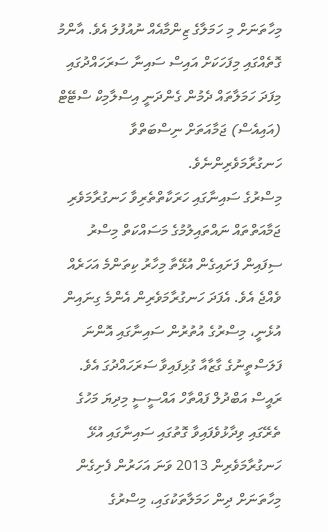މިހާތަނަށް މި ހަމަލާގެ ޒިންމާއެއް ނުއުފުލަ އެވެ. އާންމު ގޮތެއްގައި މިފަހަކަށް އައިސް ސައިނާ ސަރަހައްދުގައި މިފަދަ ހަމަލާތައް ދެމުން ގެންދަނީ އިސްލާމިކް ސްޓޭޓް (އައިއެސް) ޖަމާއަތަށް ނިސްބަތްވާ ހަނގުރާމަވެރިންނެވެ.
މިސްރުގެ ސައިނާގައި ހަރަކާތްތެރިވާ ހަނގުރާމަވެރި ޖަމާއަތްތައް ނައްތައިލުމުގެ މަސައްކަތް މިސްރު ސިފައިން ފަށައިގެން އުޅޭތާ މިހާރު ކިތަންމެ އަހަރެއް ވެއްޖެ އެވެ. އެފަދަ ހަނގުރާމަވެރިން އެންމެ ގިނައިން އުޅެނީ، މިސްރުގެ އުތުރުން ސައިނާގައި އޮންނަ ފަލަސްތީނުގެ ގާޒާއާ ގުޅިފައިވާ ސަރަހައްދުގަ އެވެ.
ރައީސް އަބްދުލް ފައްތާހް އައްސީސީ މިދިޔަ މަހުގެ ތެރޭގައި ވިދާޅުވެފައިވާ ގޮތުގައި ސައިނާގައި އުޅޭ ހަނގުރާމަވެރިން 2013 ވަނަ އަހަރުން ފެށިގެން މިހާތަނަށް ދިން ހަމަލާތަކުގައި، މިސްރުގެ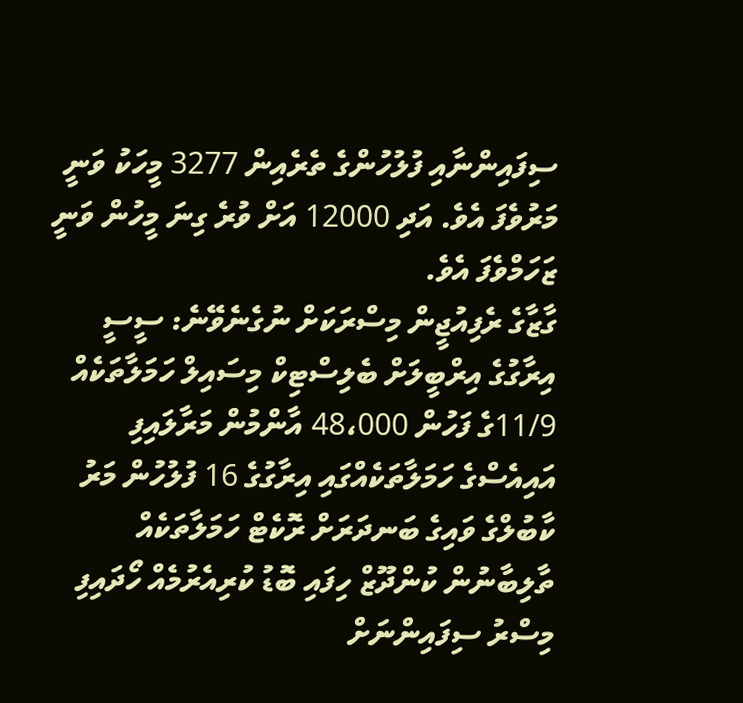ސިފައިންނާއި ފުލުހުންގެ ތެރެއިން 3277 މީހަކު ވަނީ މަރުވެފަ އެވެ. އަދި 12000 އަށް ވުރެ ގިނަ މީހުން ވަނީ ޒަހަމްވެފަ އެވެ.
ގާޒާގެ ރެފިއުޖީން މިސްރަކަށް ނުގެނެވޭނެ: ސީސީ
އިރާގުގެ އިރްބީލަށް ބެލިސްޓިކް މިސައިލް ހަމަލާތަކެއް
11/9ގެ ފަހުން 48،000 އާންމުން މަރާލައިފި
އައިއެސްގެ ހަމަލާތަކެއްގައި އިރާގުގެ 16 ފުލުހުން މަރު
ކާބުލްގެ ވައިގެ ބަނދަރަށް ރޮކެޓް ހަމަލާތަކެއް
ތާލިބާނުން ކުންދޫޒް ހިފައި ބޮޑު ކުރިއެރުމެއް ހޯދައިފި
މިސްރު ސިފައިންނަށް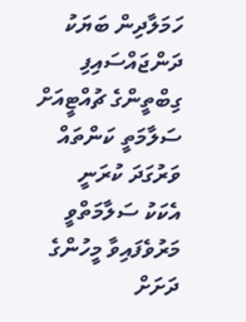ހަމަލާދިން ބަޔަކު ދަންޖައްސައިފި
ގިބްތީންގެ ޗުއްޓީއަށް ސަލާމަތީ ކަންތައް ވަރުގަދަ ކުރަނީ
އެކަކު ސަލާމަތްވީ މަރުވެފައިވާ މީހުންގެ ދަށަށް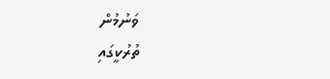ވަނުމުން
ތުރުކީގައި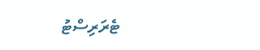ޓެރަރިސްޓު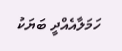ހަމަލާއެއްދީ ބަޔަކު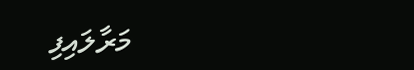މަރާލައިފި